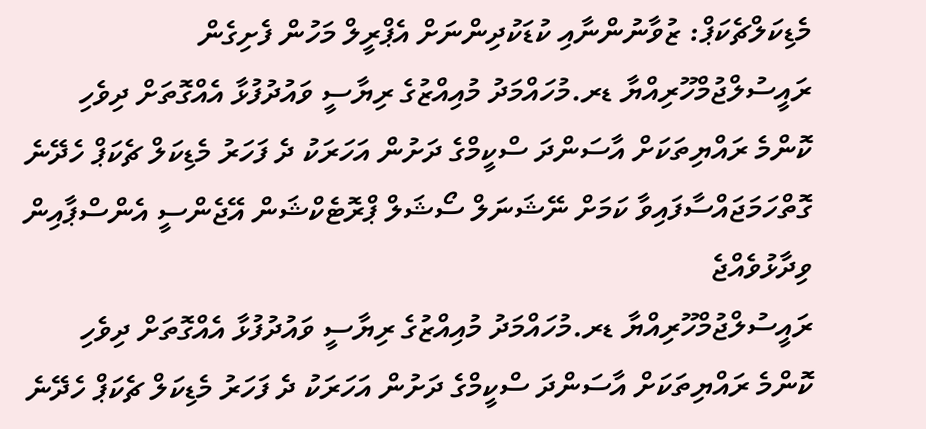މެޑިކަލްޗެކަޕް: ޒުވާނުންނާއި ކުޑަކުދިންނަށް އެޕްރީލް މަހުން ފެށިގެން
ރައީސުލްޖުމްހޫރިއްޔާ ޑރ.މުހައްމަދު މުއިއްޒުގެ ރިޔާސީ ވައުދުފުޅާ އެއްގޮތަށް ދިވެހި ކޮންމެ ރައްޔިތަކަށް އާސަންދަ ސްކީމްގެ ދަށުން އަހަރަކު ދެ ފަހަރު މެޑިކަލް ޗެކަޕް ހެދޭނެ ގޮތްހަމަޖައްސާފައިވާ ކަމަށް ނޭޝަނަލް ސޯޝަލް ޕްރޮޓެކްޝަން އޭޖެންސީ އެންސްޕާއިން ވިދާޅުވެއްޖެ
ރައީސުލްޖުމްހޫރިއްޔާ ޑރ.މުހައްމަދު މުއިއްޒުގެ ރިޔާސީ ވައުދުފުޅާ އެއްގޮތަށް ދިވެހި ކޮންމެ ރައްޔިތަކަށް އާސަންދަ ސްކީމްގެ ދަށުން އަހަރަކު ދެ ފަހަރު މެޑިކަލް ޗެކަޕް ހެދޭނެ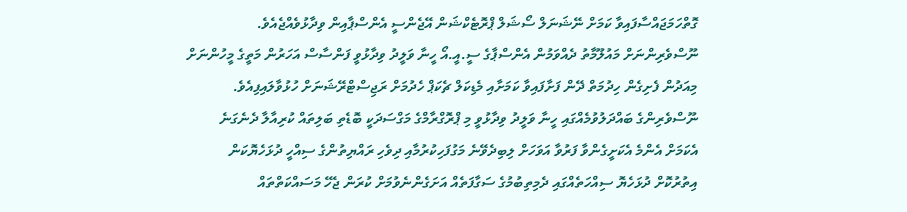ގޮތްހަމަޖައްސާފައިވާ ކަމަށް ނޭޝަނަލް ސޯޝަލް ޕްރޮޓެކްޝަން އޭޖެންސީ އެންސްޕާއިން ވިދާޅުވެއްޖެއެވެ.
ނޫސްވެރިންނަށް މައުލޫމާތު ދެއްވަމުން އެންސްޕާގެ ސީ.އީ.އޯ ހީނާ ވަލީދު ވިދާޅުވީ ފަންސާސް އަހަރުން މަތީގެ މީހުންނަށް މިއަދުން ފެށިގެން ހިދުމަތް ދޭން ފަށާފައިވާ ކަމަށާއި މެޑިކަލް ޗެކަޕް ހެދުމަށް ރަޖިސްޓްރޭޝަނަށް ހުޅުވާލައިފިއެވެ.
ނޫސްވެރިންގެ ބައްދަލުވުމެއްގައި ހީނާ ވަލީދު ވިދާޅުވީ މި ޕްރޮގްރާމްގެ މަގްސަދަކީ ބޮޑެތި ބަލިތައް ކުރިއާލާ ދެނެގަނެ އެކަމަށް އެންމެ އެކަށީގެންވާ ފަރުވާ އަވަހަށް ލިބިދެވޭނެ މަގުފަހިކުރުމާއި ދިވެހި ރައްޔިތުންގެ ސިއްހީ ދުޅަހެޔޮކަން އިތުރުކޮށް ދުޅަހެޔޮ ސިއްހަތެއްގައި ދެމިތިބުމުގެ ސަގާފަތެއް އަށަގެންނެވުމަށް ކުރަން ޖެހޭ މަސައްކަތްތައް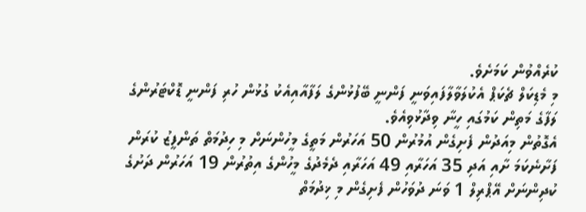ކުރެއްވުން ކަމަށެވެ.
މި މެޑިކަލް ޗެކަޕް އެކުލަވާލާފައިވަނީ ފަންނީ ބޭފުޅުންގެ ލަފާއާއިއެކު ގުޅުން ހުރި ފަންނީ ޑޮކްޓަރުންގެ ލަފާގެ މަތިން ކަމުގައި ހީނާ ވިދާޅުވިއެވެ.
އެގޮތުން މިއަދުން ފެށިގެން އުމުރުން 50 އަހަރުން މަތީގެ މީހުންނަށް މި ހިދުމަތް ތަންފީޒު ކުރަން ފަށާނެކަމަ ށާއި އަދި 35 އަހަރާއި 49 އަހަރާއި ދެމެދުގެ މީހުންގެ އިތުރުން 19 އަހަރުން ދަށުގެ ކުދިންނަށް އޭޕްރިލް 1 ވަނަ ދުވަހުން ފެށިގެން މި ޚިދުމަތް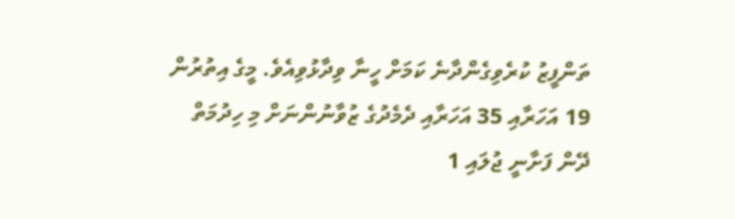ތަންފީޒު ކުރެވިގެންދާނެ ކަމަށް ހީނާ ވިދާޅުވިއެވެ. މީގެ އިތުރުން 19 އަހަރާއި 35 އަހަރާއި ދެމެދުގެ ޒުވާނުންނަށް މި ހިދުމަތް ދޭން ފަށާނީ ޖުލައި 1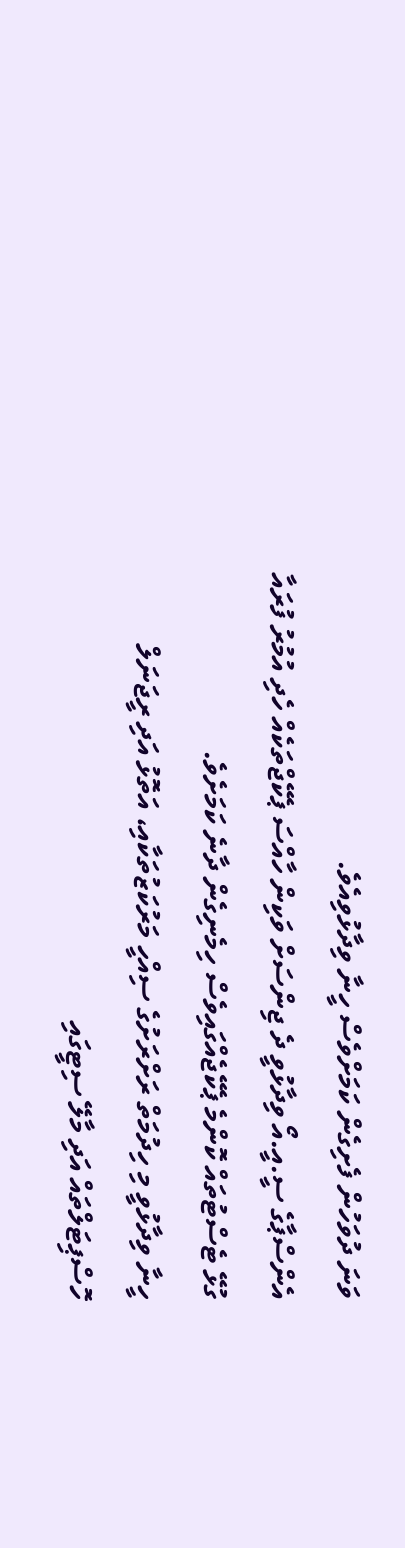ވަނަ ދުވަހުން ފެށިގެން ކަމަށްވެސް ހީނާ ވިދާޅުވިއެވެ.
އެންސްޕާގެ ސީ.އީ.އޯ ވިދާޅުވީ ދެ ޖިންސަށް ވަކިން ހާއްސަ ޕެކޭޖްތަކެއް ހެދި އުމުރު ފުރައާ ގުޅޭ ޓެސްޓުތައް ކޮންމެ ޕެކޭޖެއްގައިވެސް ހިމެނިގެން ދާނެ ކަމަށެވެ.
ހީނާ ވިދާޅުވީ މި ހިދުމަތް ރަށްރަށުގެ ސިއްހީ މަރުކަޒުތަކާއި، އަތޮޅު އަދި ރީޖަނަލް ހޮސްޕިޓަލްތައް އަދި މާލޭ ސިޓީގައި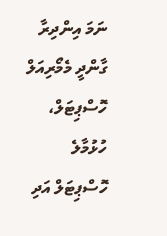ނަމަ އިންދިރާ ގާންދީ މެމޯރިއަލް ހޮސްޕިޓަލް، ހުޅުމާލެ ހޮސްޕިޓަލް އަދި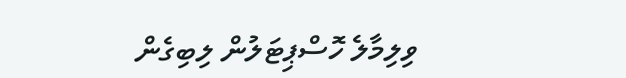ވިލިމާލެ ހޮސްޕިޓަލުން ލިބިގެން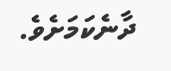ދާނެކަމަށެވެ.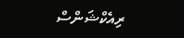ރިއެކްޝަންސް